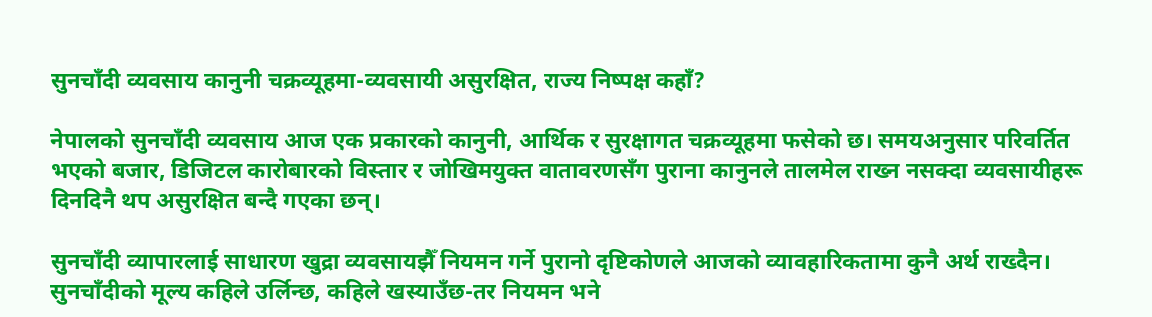सुनचाँदी व्यवसाय कानुनी चक्रव्यूहमा-व्यवसायी असुरक्षित, राज्य निष्पक्ष कहाँ?

नेपालको सुनचाँदी व्यवसाय आज एक प्रकारको कानुनी, आर्थिक र सुरक्षागत चक्रव्यूहमा फसेको छ। समयअनुसार परिवर्तित भएको बजार, डिजिटल कारोबारको विस्तार र जोखिमयुक्त वातावरणसँग पुराना कानुनले तालमेल राख्न नसक्दा व्यवसायीहरू दिनदिनै थप असुरक्षित बन्दै गएका छन्।

सुनचाँदी व्यापारलाई साधारण खुद्रा व्यवसायझैँ नियमन गर्ने पुरानो दृष्टिकोणले आजको व्यावहारिकतामा कुनै अर्थ राख्दैन। सुनचाँदीको मूल्य कहिले उर्लिन्छ, कहिले खस्याउँछ-तर नियमन भने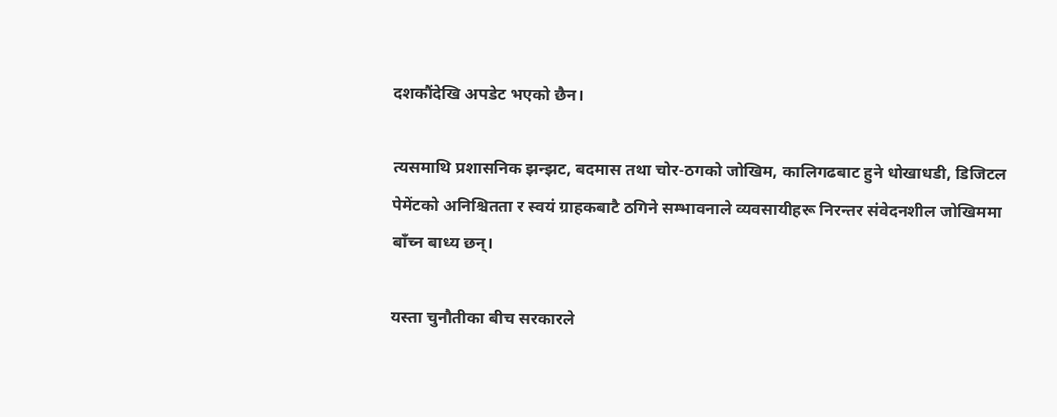दशकौंदेखि अपडेट भएको छैन।

त्यसमाथि प्रशासनिक झन्झट, बदमास तथा चोर-ठगको जोखिम, कालिगढबाट हुने धोखाधडी, डिजिटल पेमेंटको अनिश्चितता र स्वयं ग्राहकबाटै ठगिने सम्भावनाले व्यवसायीहरू निरन्तर संवेदनशील जोखिममा बाँच्न बाध्य छन्।

यस्ता चुनौतीका बीच सरकारले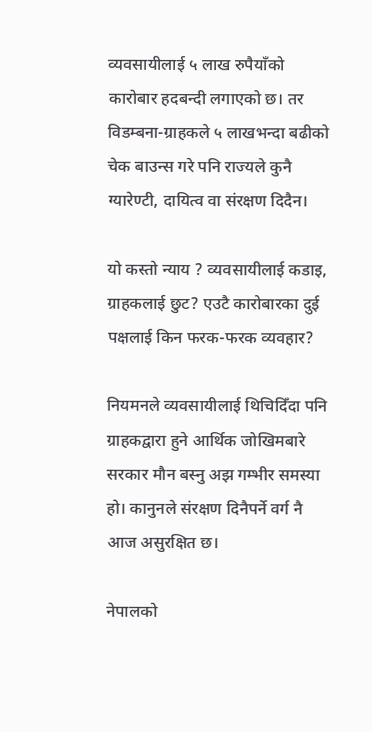व्यवसायीलाई ५ लाख रुपैयाँको कारोबार हदबन्दी लगाएको छ। तर विडम्बना-ग्राहकले ५ लाखभन्दा बढीको चेक बाउन्स गरे पनि राज्यले कुनै ग्यारेण्टी, दायित्व वा संरक्षण दिदैन।

यो कस्तो न्याय ? व्यवसायीलाई कडाइ, ग्राहकलाई छुट? एउटै कारोबारका दुई पक्षलाई किन फरक-फरक व्यवहार?

नियमनले व्यवसायीलाई थिचिदिँदा पनि ग्राहकद्वारा हुने आर्थिक जोखिमबारे सरकार मौन बस्नु अझ गम्भीर समस्या हो। कानुनले संरक्षण दिनैपर्ने वर्ग नै आज असुरक्षित छ।

नेपालको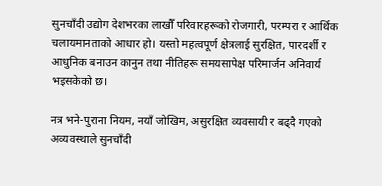सुनचाँदी उद्योग देशभरका लाखौँ परिवारहरूको रोजगारी, परम्परा र आर्थिक चलायमानताको आधार हो। यस्तो महत्वपूर्ण क्षेत्रलाई सुरक्षित, पारदर्शी र आधुनिक बनाउन कानुन तथा नीतिहरू समयसापेक्ष परिमार्जन अनिवार्य भइसकेको छ।

नत्र भने-पुराना नियम, नयाँ जोखिम, असुरक्षित व्यवसायी र बढ्दै गएको अव्यवस्थाले सुनचाँदी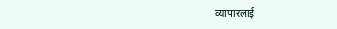व्यापारलाई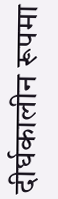दीर्घकालीन रूपमा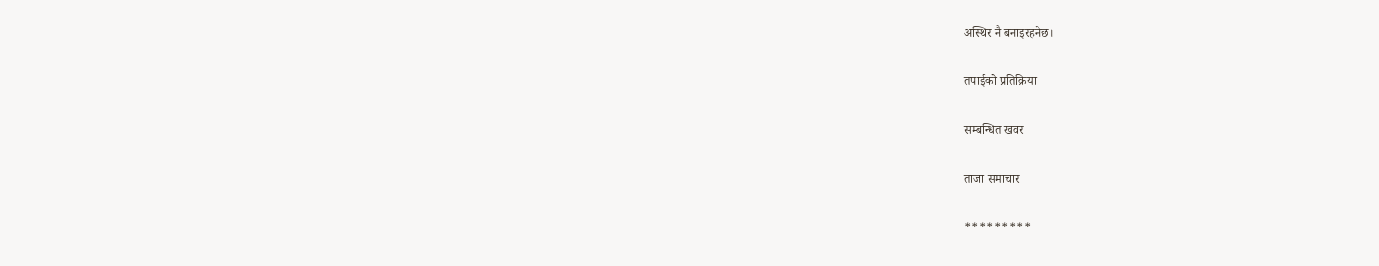अस्थिर नै बनाइरहनेछ।

तपाईको प्रतिक्रिया

सम्बन्धित खवर

ताजा समाचार

*********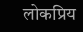लोकप्रिय